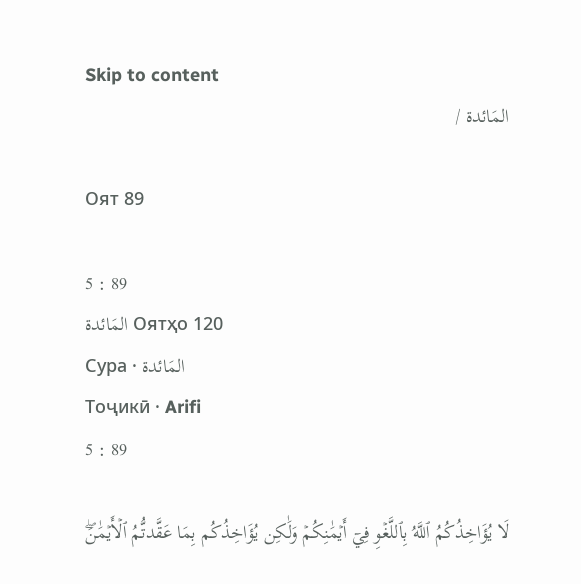Skip to content
المَائدة /

Оят 89

5 : 89
المَائدة Оятҳо 120
Сура · المَائدة
Тоҷикӣ · Arifi
5 : 89

لَا يُؤَاخِذُكُمُ ٱللَّهُ بِٱللَّغۡوِ فِيٓ أَيۡمَٰنِكُمۡ وَلَٰكِن يُؤَاخِذُكُم بِمَا عَقَّدتُّمُ ٱلۡأَيۡمَٰنَۖ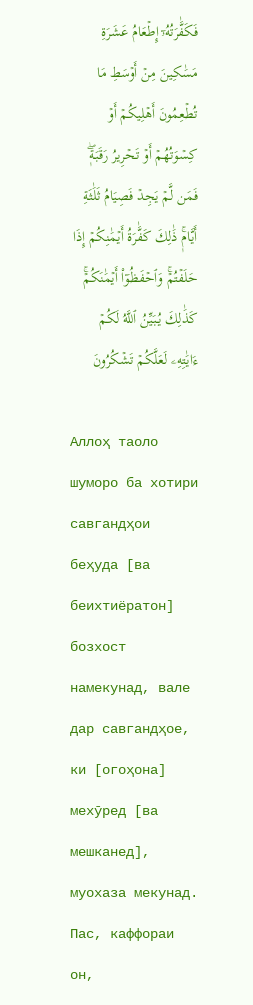فَكَفَّٰرَتُهُۥٓ إِطۡعَامُ عَشَرَةِ مَسَٰكِينَ مِنۡ أَوۡسَطِ مَا تُطۡعِمُونَ أَهۡلِيكُمۡ أَوۡ كِسۡوَتُهُمۡ أَوۡ تَحۡرِيرُ رَقَبَةٖۖ فَمَن لَّمۡ يَجِدۡ فَصِيَامُ ثَلَٰثَةِ أَيَّامٖۚ ذَٰلِكَ كَفَّٰرَةُ أَيۡمَٰنِكُمۡ إِذَا حَلَفۡتُمۡۚ وَٱحۡفَظُوٓاْ أَيۡمَٰنَكُمۡۚ كَذَٰلِكَ يُبَيِّنُ ٱللَّهُ لَكُمۡ ءَايَٰتِهِۦ لَعَلَّكُمۡ تَشۡكُرُونَ

Аллоҳ таоло шуморо ба хотири савгандҳои беҳуда [ва беихтиёратон] бозхост намекунад, вале дар савгандҳое, ки [огоҳона] мехӯред [ва мешканед], муохаза мекунад. Пас, каффораи он,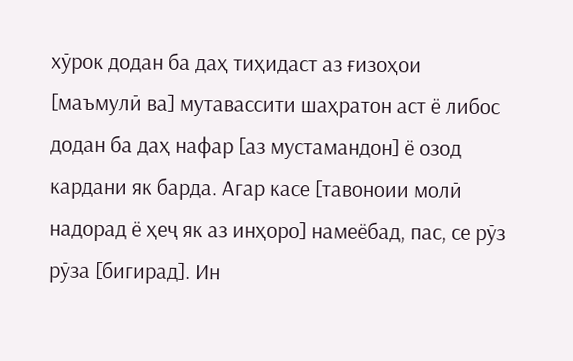хӯрок додан ба даҳ тиҳидаст аз ғизоҳои [маъмулӣ ва] мутавассити шаҳратон аст ё либос додан ба даҳ нафар [аз мустамандон] ё озод кардани як барда. Агар касе [тавоноии молӣ надорад ё ҳеҷ як аз инҳоро] намеёбад, пас, се рӯз рӯза [бигирад]. Ин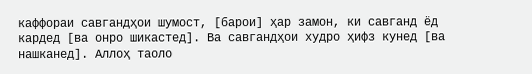каффораи савгандҳои шумост, [барои] ҳар замон, ки савганд ёд кардед [ва онро шикастед]. Ва савгандҳои худро ҳифз кунед [ва нашканед]. Аллоҳ таоло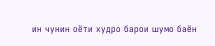ин чунин оёти худро барои шумо баён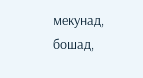мекунад, бошад,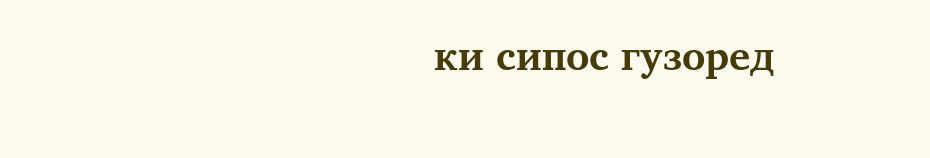ки сипос гузоред